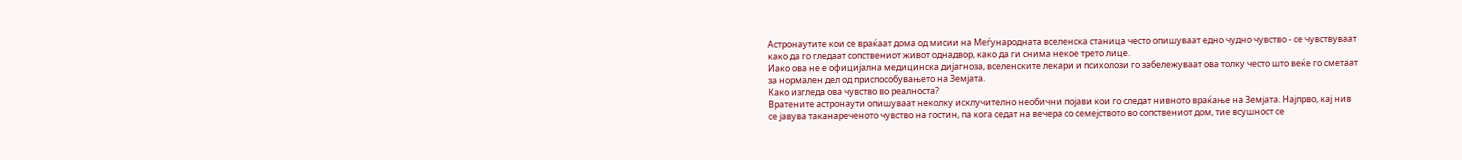Астронаутите кои се враќаат дома од мисии на Меѓународната вселенска станица често опишуваат едно чудно чувство - се чувствуваат како да го гледаат сопствениот живот однадвор, како да ги снима некое трето лице.
Иако ова не е официјална медицинска дијагноза, вселенските лекари и психолози го забележуваат ова толку често што веќе го сметаат за нормален дел од приспособувањето на Земјата.
Како изгледа ова чувство во реалноста?
Вратените астронаути опишуваат неколку исклучително необични појави кои го следат нивното враќање на Земјата. Најпрво, кај нив се јавува таканареченото чувство на гостин, па кога седат на вечера со семејството во сопствениот дом, тие всушност се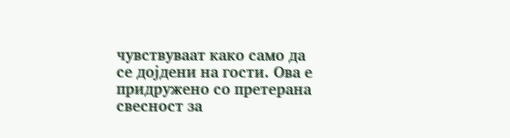чувствуваат како само да се дојдени на гости. Ова е придружено со претерана свесност за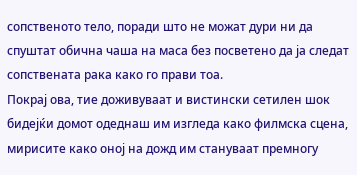сопственото тело, поради што не можат дури ни да спуштат обична чаша на маса без посветено да ја следат сопствената рака како го прави тоа.
Покрај ова, тие доживуваат и вистински сетилен шок бидејќи домот одеднаш им изгледа како филмска сцена, мирисите како оној на дожд им стануваат премногу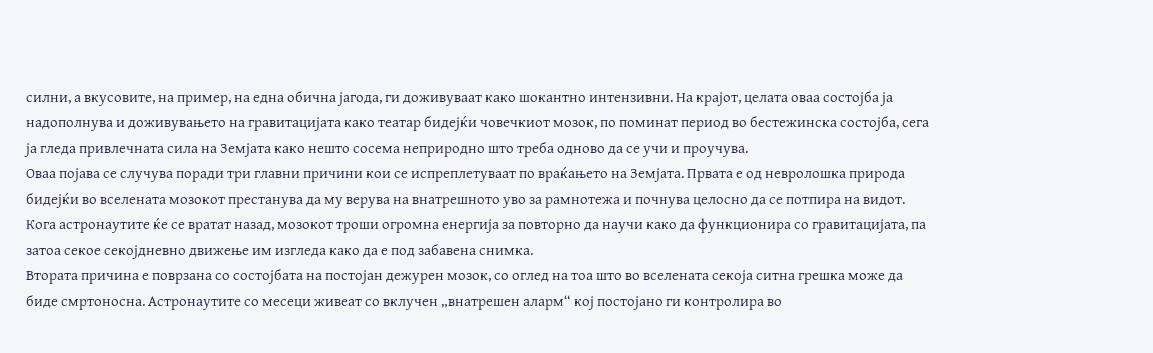силни, а вкусовите, на пример, на една обична јагода, ги доживуваат како шокантно интензивни. На крајот, целата оваа состојба ја надополнува и доживувањето на гравитацијата како театар бидејќи човечкиот мозок, по поминат период во бестежинска состојба, сега ја гледа привлечната сила на Земјата како нешто сосема неприродно што треба одново да се учи и проучува.
Оваа појава се случува поради три главни причини кои се испреплетуваат по враќањето на Земјата. Првата е од невролошка природа бидејќи во вселената мозокот престанува да му верува на внатрешното уво за рамнотежа и почнува целосно да се потпира на видот. Кога астронаутите ќе се вратат назад, мозокот троши огромна енергија за повторно да научи како да функционира со гравитацијата, па затоа секое секојдневно движење им изгледа како да е под забавена снимка.
Втората причина е поврзана со состојбата на постојан дежурен мозок, со оглед на тоа што во вселената секоја ситна грешка може да биде смртоносна. Астронаутите со месеци живеат со вклучен „внатрешен аларм“ кој постојано ги контролира во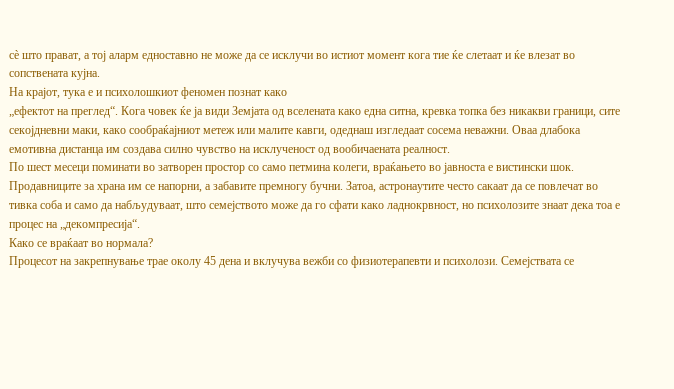сè што прават, а тој аларм едноставно не може да се исклучи во истиот момент кога тие ќе слетаат и ќе влезат во сопствената кујна.
На крајот, тука е и психолошкиот феномен познат како
„ефектот на преглед“. Кога човек ќе ја види Земјата од вселената како една ситна, кревка топка без никакви граници, сите секојдневни маки, како сообраќајниот метеж или малите кавги, одеднаш изгледаат сосема неважни. Оваа длабока емотивна дистанца им создава силно чувство на исклученост од вообичаената реалност.
По шест месеци поминати во затворен простор со само петмина колеги, враќањето во јавноста е вистински шок. Продавниците за храна им се напорни, а забавите премногу бучни. Затоа, астронаутите често сакаат да се повлечат во тивка соба и само да набљудуваат, што семејството може да го сфати како ладнокрвност, но психолозите знаат дека тоа е процес на „декомпресија“.
Како се враќаат во нормала?
Процесот на закрепнување трае околу 45 дена и вклучува вежби со физиотерапевти и психолози. Семејствата се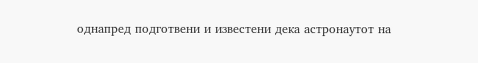однапред подготвени и известени дека астронаутот на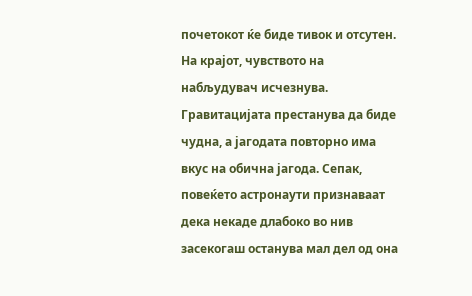почетокот ќе биде тивок и отсутен.
На крајот, чувството на набљудувач исчезнува. Гравитацијата престанува да биде чудна, а јагодата повторно има вкус на обична јагода. Сепак, повеќето астронаути признаваат дека некаде длабоко во нив засекогаш останува мал дел од она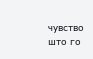чувство што го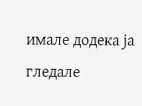имале додека ја гледале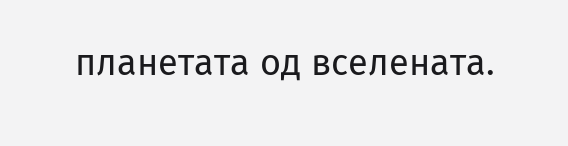планетата од вселената.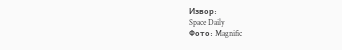Извор:
Space Daily
Фото: Magnific